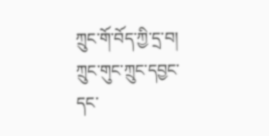ཀྲུང་གོ་བོད་ཀྱི་དྲ་བ།
ཀྲུང་གུང་ཀྲུང་དབྱང་དང་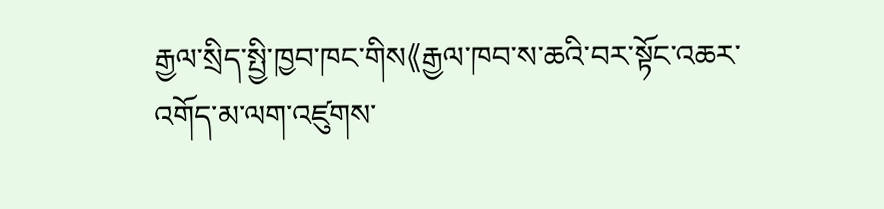རྒྱལ་སྲིད་སྤྱི་ཁྱབ་ཁང་གིས《རྒྱལ་ཁབ་ས་ཆའི་བར་སྟོང་འཆར་འགོད་མ་ལག་འཛུགས་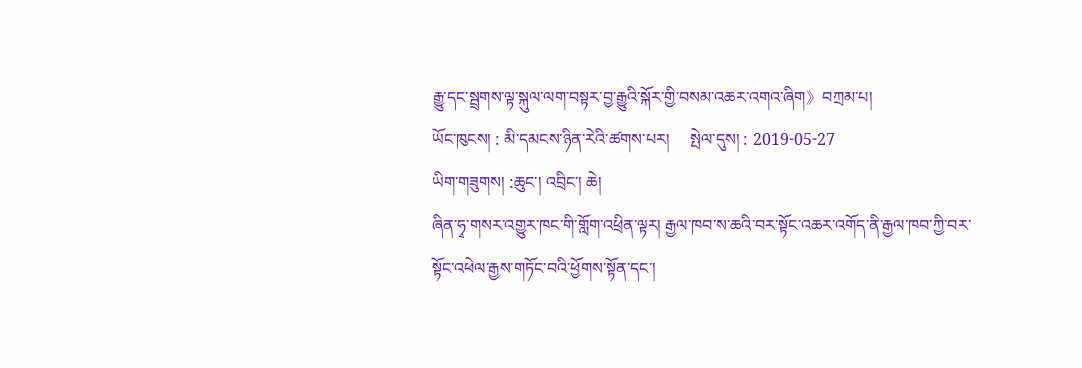རྒྱུ་དང་སྦྲགས་ལྟ་སྐུལ་ལག་བསྟར་བྱ་རྒྱུའི་སྐོར་གྱི་བསམ་འཆར་འགའ་ཞིག》བཀྲམ་པ།
ཡོང་ཁུངས། : མི་དམངས་ཉིན་རེའི་ཚགས་པར།     སྤེལ་དུས། : 2019-05-27
ཡིག་གཟུགས། :ཆུང་། འབྲིང་། ཆེ།
ཞིན་ཧྭ་གསར་འགྱུར་ཁང་གི་གློག་འཕྲིན་ལྟར། རྒྱལ་ཁབ་ས་ཆའི་བར་སྟོང་འཆར་འགོད་ནི་རྒྱལ་ཁབ་ཀྱི་བར་སྟོང་འཕེལ་རྒྱས་གཏོང་བའི་ཕྱོགས་སྟོན་དང་།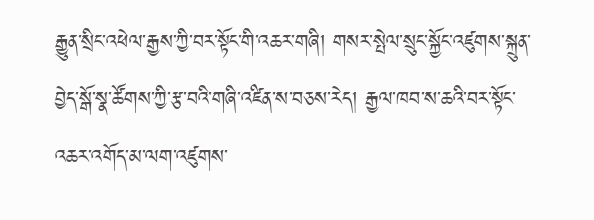རྒྱུན་སྲིང་འཕེལ་རྒྱས་ཀྱི་བར་སྟོང་གི་འཆར་གཞི། གསར་སྤེལ་སྲུང་སྐྱོང་འཛུགས་སྐྲུན་བྱེད་སྒོ་སྣ་ཚོགས་ཀྱི་རྩ་བའི་གཞི་འཛིན་ས་བཅས་རེད། རྒྱལ་ཁབ་ས་ཆའི་བར་སྟོང་འཆར་འགོད་མ་ལག་འཛུགས་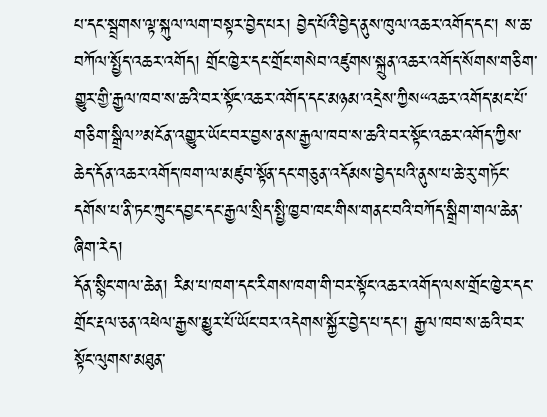པ་དང་སྦྲགས་ལྟ་སྐུལ་ལག་བསྟར་བྱེད་པར། བྱེད་པོའི་བྱེད་ནུས་ཁུལ་འཆར་འགོད་དང་། ས་ཆ་བཀོལ་སྤྱོད་འཆར་འགོད། གྲོང་ཁྱེར་དང་གྲོང་གསེབ་འཛུགས་སྐྲུན་འཆར་འགོད་སོགས་གཅིག་གྱུར་གྱི་རྒྱལ་ཁབ་ས་ཆའི་བར་སྟོང་འཆར་འགོད་དང་མཉམ་འདྲེས་ཀྱིས“འཆར་འགོད་མང་པོ་གཅིག་སྒྲིལ”མངོན་འགྱུར་ཡོང་བར་བྱས་ནས་རྒྱལ་ཁབ་ས་ཆའི་བར་སྟོང་འཆར་འགོད་ཀྱིས་ཆེད་དོན་འཆར་འགོད་ཁག་ལ་མཛུབ་སྟོན་དང་གཅུན་འདོམས་བྱེད་པའི་ནུས་པ་ཆེ་རུ་གཏོང་དགོས་པ་ནི་ཏང་ཀྲུང་དབྱང་དང་རྒྱལ་སྲིད་སྤྱི་ཁྱབ་ཁང་གིས་གནང་བའི་བཀོད་སྒྲིག་གལ་ཆེན་ཞིག་རེད།
དོན་སྙིང་གལ་ཆེན། རིམ་པ་ཁག་དང་རིགས་ཁག་གི་བར་སྟོང་འཆར་འགོད་ལས་གྲོང་ཁྱེར་དང་གྲོང་རྡལ་ཅན་འཕེལ་རྒྱས་མྱུར་པོ་ཡོང་བར་འདེགས་སྐྱོར་བྱེད་པ་དང་། རྒྱལ་ཁབ་ས་ཆའི་བར་སྟོང་ལུགས་མཐུན་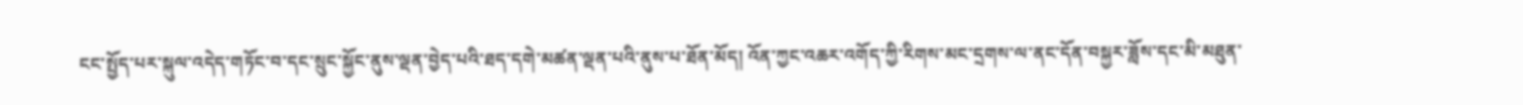ངང་སྤྱོད་པར་སྐུལ་འདེད་གཏོང་བ་དང་སྲུང་སྐྱོང་ནུས་ལྡན་བྱེད་པའི་ཐད་དགེ་མཚན་ལྡན་པའི་ནུས་པ་ཐོན་མོད། འོན་ཀྱང་འཆར་འགོད་ཀྱི་རིགས་མང་དྲགས་ལ་ནང་དོན་བསྐྱར་ཟློས་དང་མི་མཐུན་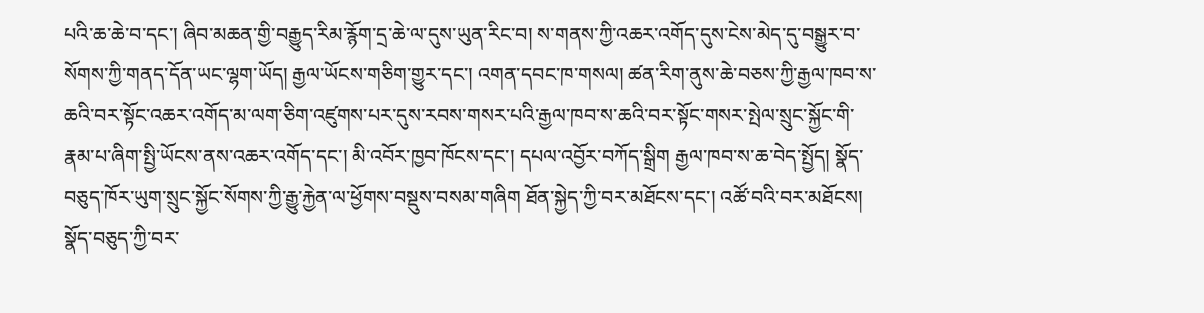པའི་ཆ་ཆེ་བ་དང་། ཞིབ་མཆན་གྱི་བརྒྱུད་རིམ་རྙོག་དྲ་ཆེ་ལ་དུས་ཡུན་རིང་བ། ས་གནས་ཀྱི་འཆར་འགོད་དུས་ངེས་མེད་དུ་བསྒྱུར་བ་སོགས་ཀྱི་གནད་དོན་ཡང་ལྷག་ཡོད། རྒྱལ་ཡོངས་གཅིག་གྱུར་དང་། འགན་དབང་ཁ་གསལ། ཚན་རིག་ནུས་ཆེ་བཅས་ཀྱི་རྒྱལ་ཁབ་ས་ཆའི་བར་སྟོང་འཆར་འགོད་མ་ལག་ཅིག་འཛུགས་པར་དུས་རབས་གསར་པའི་རྒྱལ་ཁབ་ས་ཆའི་བར་སྟོང་གསར་སྤེལ་སྲུང་སྐྱོང་གི་རྣམ་པ་ཞིག་སྤྱི་ཡོངས་ནས་འཆར་འགོད་དང་། མི་འབོར་ཁྱབ་ཁོངས་དང་། དཔལ་འབྱོར་བཀོད་སྒྲིག རྒྱལ་ཁབ་ས་ཆ་བེད་སྤྱོད། སྣོད་བཅུད་ཁོར་ཡུག་སྲུང་སྐྱོང་སོགས་ཀྱི་རྒྱུ་རྐྱེན་ལ་ཕྱོགས་བསྡུས་བསམ་གཞིག ཐོན་སྐྱེད་ཀྱི་བར་མཐོངས་དང་། འཚོ་བའི་བར་མཐོངས། སྣོད་བཅུད་ཀྱི་བར་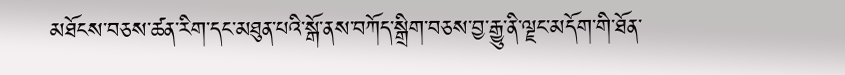མཐོངས་བཅས་ཚན་རིག་དང་མཐུན་པའི་སྒོ་ནས་བཀོད་སྒྲིག་བཅས་བྱ་རྒྱུ་ནི་ལྗང་མདོག་གི་ཐོན་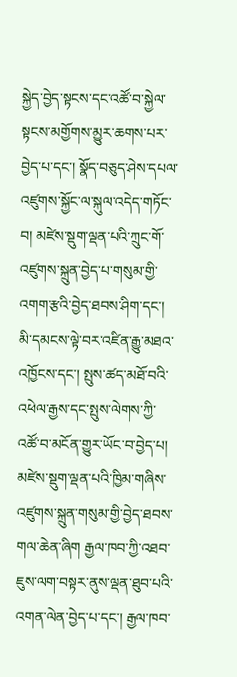སྐྱེད་བྱེད་སྟངས་དང་འཚོ་བ་སྐྱེལ་སྟངས་མགྱོགས་མྱུར་ཆགས་པར་བྱེད་པ་དང་། སྣོད་བཅུད་ཤེས་དཔལ་འཛུགས་སྐྱོང་ལ་སྐུལ་འདེད་གཏོང་བ། མཛེས་སྡུག་ལྡན་པའི་ཀྲུང་གོ་འཛུགས་སྐྲུན་བྱེད་པ་གསུམ་གྱི་འགག་རྩའི་བྱེད་ཐབས་ཤིག་དང་། མི་དམངས་ལྟེ་བར་འཛིན་རྒྱུ་མཐའ་འཁྱོངས་དང་། སྤུས་ཚད་མཐོ་བའི་འཕེལ་རྒྱས་དང་སྤུས་ལེགས་ཀྱི་འཚོ་བ་མངོན་གྱུར་ཡོང་བ་བྱེད་པ། མཛེས་སྡུག་ལྡན་པའི་ཁྱིམ་གཞིས་འཛུགས་སྐྲུན་གསུམ་གྱི་བྱེད་ཐབས་གལ་ཆེན་ཞིག རྒྱལ་ཁབ་ཀྱི་འཐབ་ཇུས་ལག་བསྟར་ནུས་ལྡན་ཐུབ་པའི་འགན་ལེན་བྱེད་པ་དང་། རྒྱལ་ཁབ་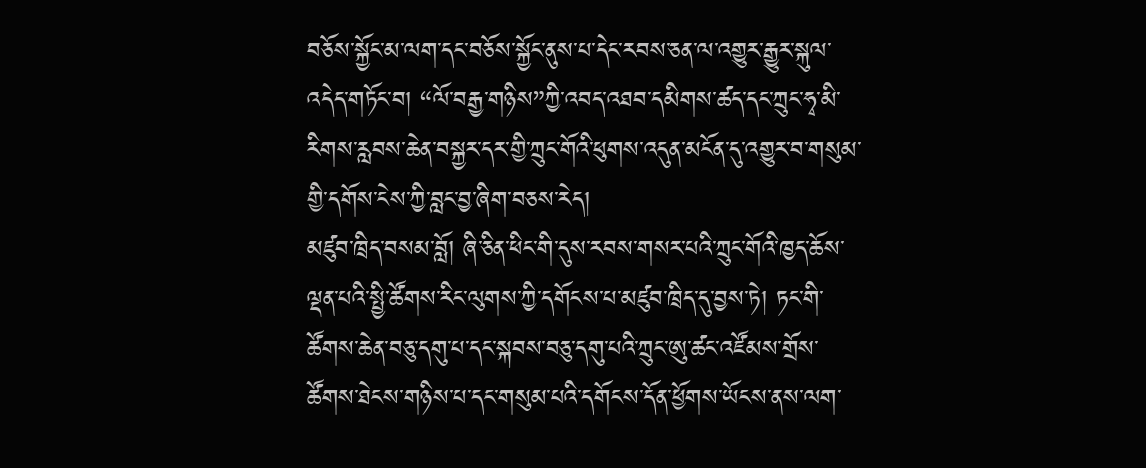བཅོས་སྐྱོང་མ་ལག་དང་བཅོས་སྐྱོང་ནུས་པ་དེང་རབས་ཅན་ལ་འགྱུར་རྒྱུར་སྐུལ་འདེད་གཏོང་བ། “ལོ་བརྒྱ་གཉིས”ཀྱི་འབད་འཐབ་དམིགས་ཚད་དང་ཀྲུང་ཧྭ་མི་རིགས་རླབས་ཆེན་བསྐྱར་དར་གྱི་ཀྲུང་གོའི་ཕུགས་འདུན་མངོན་དུ་འགྱུར་བ་གསུམ་གྱི་དགོས་ངེས་ཀྱི་བླང་བྱ་ཞིག་བཅས་རེད།
མཛུབ་ཁྲིད་བསམ་བློ། ཞི་ཅིན་ཕིང་གི་དུས་རབས་གསར་པའི་ཀྲུང་གོའི་ཁྱད་ཆོས་ལྡན་པའི་སྤྱི་ཚོགས་རིང་ལུགས་ཀྱི་དགོངས་པ་མཛུབ་ཁྲིད་དུ་བྱས་ཏེ། ཏང་གི་ཚོགས་ཆེན་བཅུ་དགུ་པ་དང་སྐབས་བཅུ་དགུ་པའི་ཀྲུང་ཨུ་ཚང་འཛོམས་གྲོས་ཚོགས་ཐེངས་གཉིས་པ་དང་གསུམ་པའི་དགོངས་དོན་ཕྱོགས་ཡོངས་ནས་ལག་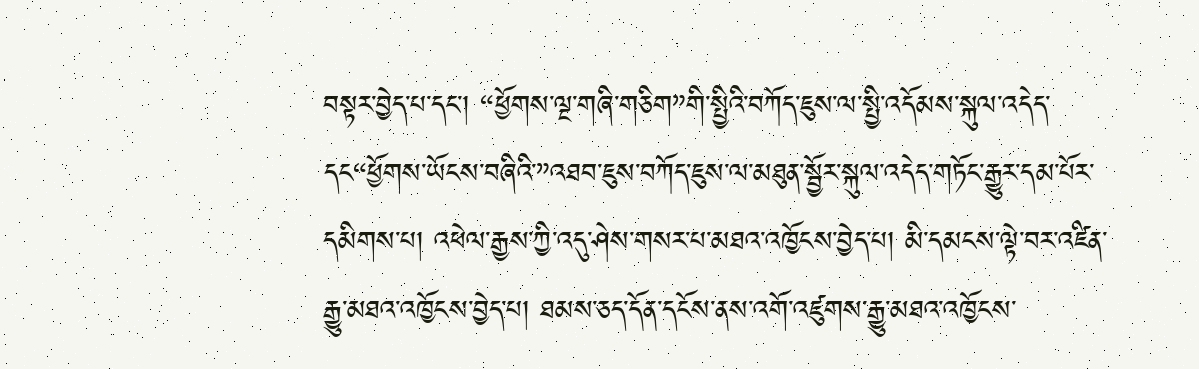བསྟར་བྱེད་པ་དང་། “ཕྱོགས་ལྔ་གཞི་གཅིག”གི་སྤྱིའི་བཀོད་ཇུས་ལ་སྤྱི་འདོམས་སྐུལ་འདེད་དང“ཕྱོགས་ཡོངས་བཞིའི་”འཐབ་ཇུས་བཀོད་ཇུས་ལ་མཐུན་སྦྱོར་སྐུལ་འདེད་གཏོང་རྒྱུར་དམ་པོར་དམིགས་པ། འཕེལ་རྒྱས་ཀྱི་འདུ་ཤེས་གསར་པ་མཐའ་འཁྱོངས་བྱེད་པ། མི་དམངས་ལྟེ་བར་འཛིན་རྒྱུ་མཐའ་འཁྱོངས་བྱེད་པ། ཐམས་ཅད་དོན་དངོས་ནས་འགོ་འཛུགས་རྒྱུ་མཐའ་འཁྱོངས་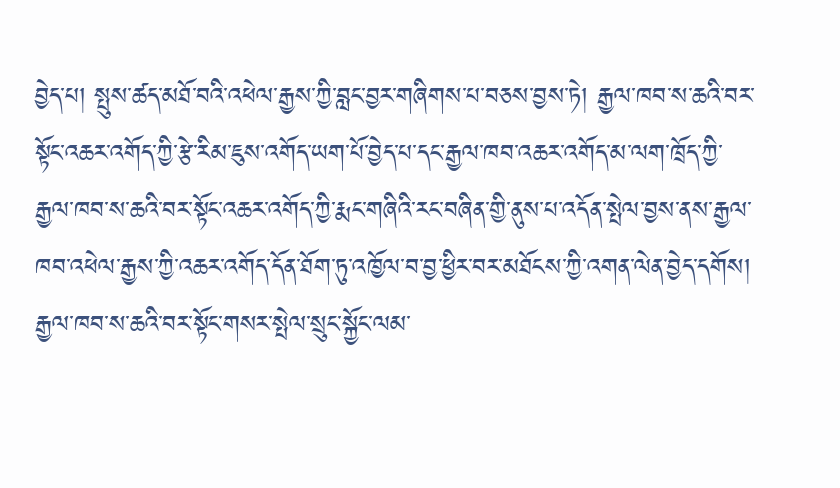བྱེད་པ། སྤུས་ཚད་མཐོ་བའི་འཕེལ་རྒྱས་ཀྱི་བླང་བྱར་གཞིགས་པ་བཅས་བྱས་ཏེ། རྒྱལ་ཁབ་ས་ཆའི་བར་སྟོང་འཆར་འགོད་ཀྱི་རྩེ་རིམ་ཇུས་འགོད་ཡག་པོ་བྱེད་པ་དང་རྒྱལ་ཁབ་འཆར་འགོད་མ་ལག་ཁྲོད་ཀྱི་རྒྱལ་ཁབ་ས་ཆའི་བར་སྟོང་འཆར་འགོད་ཀྱི་རྨང་གཞིའི་རང་བཞིན་གྱི་ནུས་པ་འདོན་སྤེལ་བྱས་ནས་རྒྱལ་ཁབ་འཕེལ་རྒྱས་ཀྱི་འཆར་འགོད་དོན་ཐོག་ཏུ་འཁྱོལ་བ་བྱ་ཕྱིར་བར་མཐོངས་ཀྱི་འགན་ལེན་བྱེད་དགོས། རྒྱལ་ཁབ་ས་ཆའི་བར་སྟོང་གསར་སྤེལ་སྲུང་སྐྱོང་ལམ་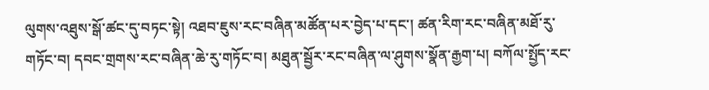ལུགས་འཐུས་སྒོ་ཚང་དུ་བཏང་སྟེ། འཐབ་ཇུས་རང་བཞིན་མཚོན་པར་བྱེད་པ་དང་། ཚན་རིག་རང་བཞིན་མཐོ་རུ་གཏོང་བ། དབང་གྲགས་རང་བཞིན་ཆེ་རུ་གཏོང་བ། མཐུན་སྦྱོར་རང་བཞིན་ལ་ཤུགས་སྣོན་རྒྱག་པ། བཀོལ་སྤྱོད་རང་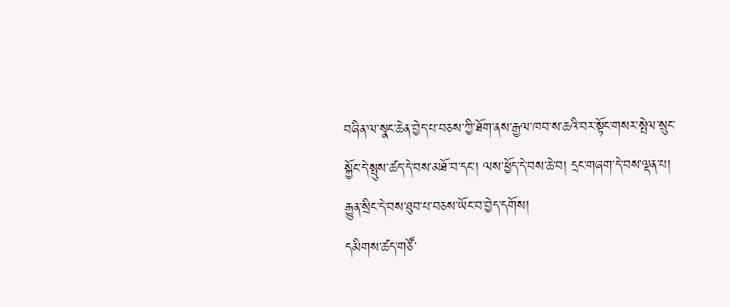བཞིན་ལ་སྣང་ཆེན་བྱེད་པ་བཅས་ཀྱི་ཐོག་ནས་རྒྱལ་ཁབ་ས་ཆའི་བར་སྟོང་གསར་སྤེལ་སྲུང་སྐྱོང་དེ་སྤུས་ཚད་དེ་བས་མཐོ་བ་དང་། ལས་ཕྱོད་དེ་བས་ཆེ་བ། དྲང་གཞག་དེ་བས་ལྡན་པ། རྒྱུན་སྲིང་དེ་བས་ཐུབ་པ་བཅས་ཡོང་བ་བྱེད་དགོས།
དམིགས་ཚད་གཙོ་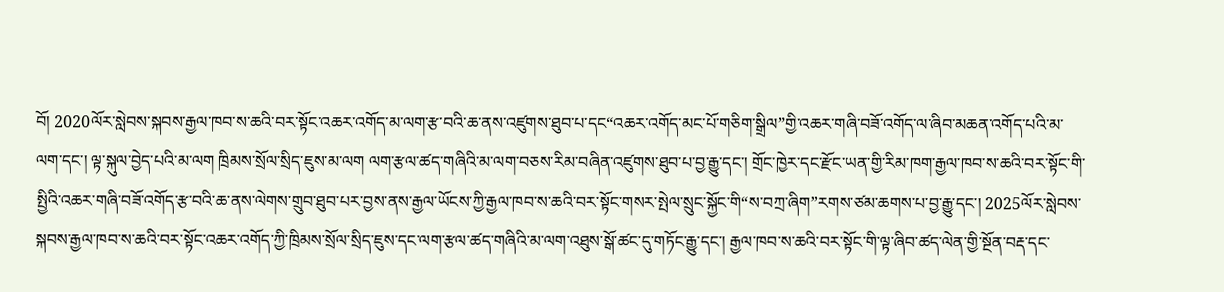བོ། 2020ལོར་སླེབས་སྐབས་རྒྱལ་ཁབ་ས་ཆའི་བར་སྟོང་འཆར་འགོད་མ་ལག་རྩ་བའི་ཆ་ནས་འཛུགས་ཐུབ་པ་དང“འཆར་འགོད་མང་པོ་གཅིག་སྒྲིལ”གྱི་འཆར་གཞི་བཟོ་འགོད་ལ་ཞིབ་མཆན་འགོད་པའི་མ་ལག་དང་། ལྟ་སྐུལ་བྱེད་པའི་མ་ལག ཁྲིམས་སྲོལ་སྲིད་ཇུས་མ་ལག ལག་རྩལ་ཚད་གཞིའི་མ་ལག་བཅས་རིམ་བཞིན་འཛུགས་ཐུབ་པ་བྱ་རྒྱུ་དང་། གྲོང་ཁྱེར་དང་རྫོང་ཡན་གྱི་རིམ་ཁག་རྒྱལ་ཁབ་ས་ཆའི་བར་སྟོང་གི་སྤྱིའི་འཆར་གཞི་བཟོ་འགོད་རྩ་བའི་ཆ་ནས་ལེགས་གྲུབ་ཐུབ་པར་བྱས་ནས་རྒྱལ་ཡོངས་ཀྱི་རྒྱལ་ཁབ་ས་ཆའི་བར་སྟོང་གསར་སྤེལ་སྲུང་སྐྱོང་གི“ས་བཀྲ་ཞིག”རགས་ཙམ་ཆགས་པ་བྱ་རྒྱུ་དང་། 2025ལོར་སླེབས་སྐབས་རྒྱལ་ཁབ་ས་ཆའི་བར་སྟོང་འཆར་འགོད་ཀྱི་ཁྲིམས་སྲོལ་སྲིད་ཇུས་དང་ལག་རྩལ་ཚད་གཞིའི་མ་ལག་འཐུས་སྒོ་ཚང་དུ་གཏོང་རྒྱུ་དང་། རྒྱལ་ཁབ་ས་ཆའི་བར་སྟོང་གི་ལྟ་ཞིབ་ཚད་ལེན་གྱི་སྔོན་བརྡ་དང་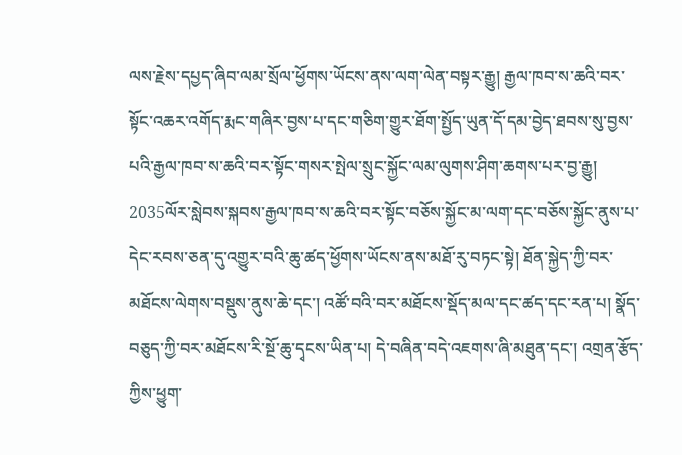ལས་རྗེས་དཔྱད་ཞིབ་ལམ་སྲོལ་ཕྱོགས་ཡོངས་ནས་ལག་ལེན་བསྟར་རྒྱུ། རྒྱལ་ཁབ་ས་ཆའི་བར་སྟོང་འཆར་འགོད་རྨང་གཞིར་བྱས་པ་དང་གཅིག་གྱུར་ཐོག་སྤྱོད་ཡུན་དོ་དམ་བྱེད་ཐབས་སུ་བྱས་པའི་རྒྱལ་ཁབ་ས་ཆའི་བར་སྟོང་གསར་སྤེལ་སྲུང་སྐྱོང་ལམ་ལུགས་ཤིག་ཆགས་པར་བྱ་རྒྱུ། 2035ལོར་སླེབས་སྐབས་རྒྱལ་ཁབ་ས་ཆའི་བར་སྟོང་བཅོས་སྐྱོང་མ་ལག་དང་བཅོས་སྐྱོང་ནུས་པ་དེང་རབས་ཅན་དུ་འགྱུར་བའི་ཆུ་ཚད་ཕྱོགས་ཡོངས་ནས་མཐོ་རུ་བཏང་སྟེ། ཐོན་སྐྱེད་ཀྱི་བར་མཐོངས་ལེགས་བསྡུས་ནུས་ཆེ་དང་། འཚོ་བའི་བར་མཐོངས་སྡོད་མལ་དང་ཚད་དང་རན་པ། སྣོད་བཅུད་ཀྱི་བར་མཐོངས་རི་སྔོ་ཆུ་དྭངས་ཡིན་པ། དེ་བཞིན་བདེ་འཇགས་ཞི་མཐུན་དང་། འགྲན་རྩོད་ཀྱིས་ཕྱུག་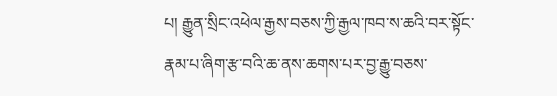པ། རྒྱུན་སྲིང་འཕེལ་རྒྱས་བཅས་ཀྱི་རྒྱལ་ཁབ་ས་ཆའི་བར་སྟོང་རྣམ་པ་ཞིག་རྩ་བའི་ཆ་ནས་ཆགས་པར་བྱ་རྒྱུ་བཅས་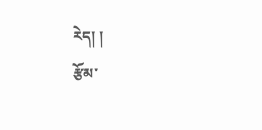རེད། །
རྩོམ་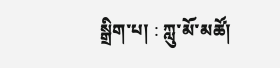སྒྲིག་པ། : ཀླུ་མོ་མཚོ།